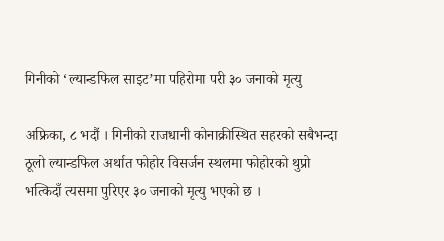गिनीको ‘ल्यान्डफिल साइट’मा पहिरोमा परी ३० जनाको मृत्यु

अफ्रिका, ८ भदौं । गिनीको राजधानी कोनाक्रीस्थित सहरको सबैभन्दा ठूलो ल्यान्डफिल अर्थात फोहोर विसर्जन स्थलमा फोहोरको थुप्रो भत्किदाँ त्यसमा पुरिएर ३० जनाको मृत्यु भएको छ ।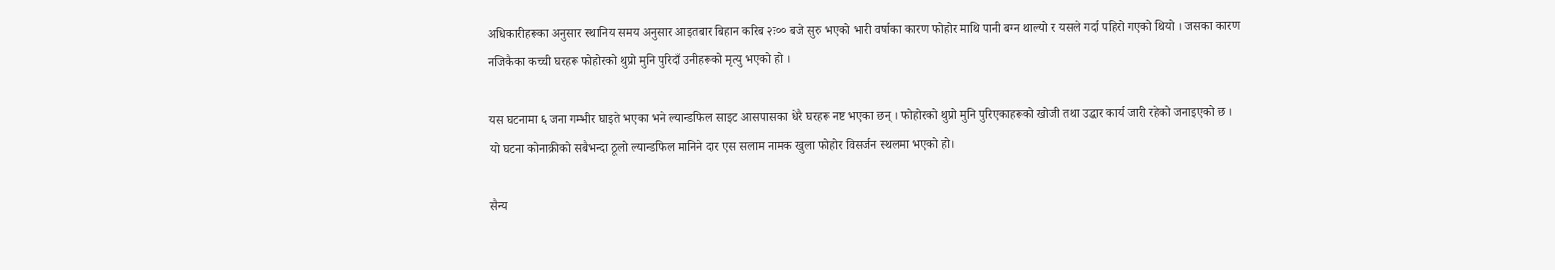अधिकारीहरूका अनुसार स्थानिय समय अनुसार आइतबार बिहान करिब २ः०० बजे सुरु भएको भारी वर्षाका कारण फोहोर माथि पानी बग्न थाल्यो र यसले गर्दा पहिरो गएको थियो । जसका कारण नजिकैका कच्ची घरहरू फोहोरको थुप्रो मुनि पुरिदाँ उनीहरूको मृत्यु भएको हो ।

यस घटनामा ६ जना गम्भीर घाइते भएका भने ल्यान्डफिल साइट आसपासका धेरै घरहरू नष्ट भएका छन् । फोहोरको थुप्रो मुनि पुरिएकाहरूको खोजी तथा उद्धार कार्य जारी रहेको जनाइएको छ । यो घटना कोनाक्रीको सबैभन्दा ठूलो ल्यान्डफिल मानिने दार एस सलाम नामक खुला फोहोर विसर्जन स्थलमा भएको हो।

सैन्य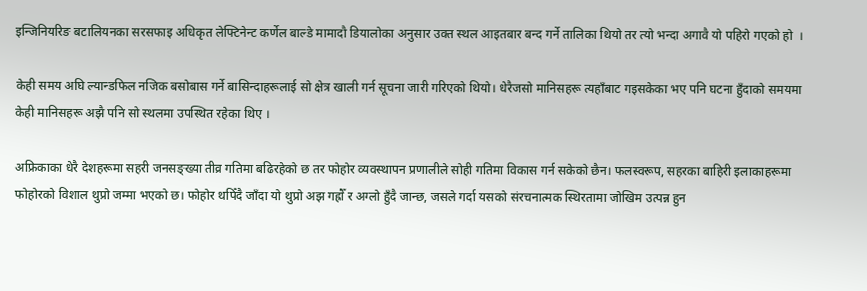इन्जिनियरिङ बटालियनका सरसफाइ अधिकृत लेफ्टिनेन्ट कर्णेल बाल्डे मामादौ डियालोका अनुसार उक्त स्थल आइतबार बन्द गर्ने तालिका थियो तर त्यो भन्दा अगावै यो पहिरो गएको हो  ।

केही समय अघि ल्यान्डफिल नजिक बसोबास गर्ने बासिन्दाहरूलाई सो क्षेत्र खाली गर्न सूचना जारी गरिएको थियो। धेरैजसो मानिसहरू त्यहाँबाट गइसकेका भए पनि घटना हुँदाको समयमा केही मानिसहरू अझै पनि सो स्थलमा उपस्थित रहेका थिए ।

अफ्रिकाका धेरै देशहरूमा सहरी जनसङ्ख्या तीव्र गतिमा बढिरहेको छ तर फोहोर व्यवस्थापन प्रणालीले सोही गतिमा विकास गर्न सकेको छैन। फलस्वरूप, सहरका बाहिरी इलाकाहरूमा फोहोरको विशाल थुप्रो जम्मा भएको छ। फोहोर थपिँदै जाँदा यो थुप्रो अझ गह्रौँ र अग्लो हुँदै जान्छ, जसले गर्दा यसको संरचनात्मक स्थिरतामा जोखिम उत्पन्न हुन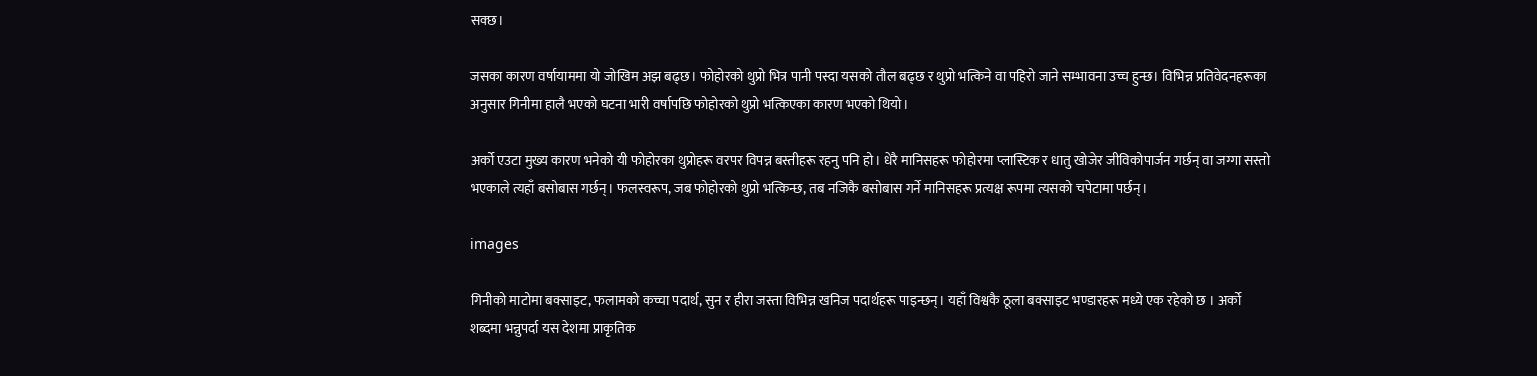सक्छ।

जसका कारण वर्षायाममा यो जोखिम अझ बढ्छ। फोहोरको थुप्रो भित्र पानी पस्दा यसको तौल बढ्छ र थुप्रो भत्किने वा पहिरो जाने सम्भावना उच्च हुन्छ। विभिन्न प्रतिवेदनहरूका अनुसार गिनीमा हालै भएको घटना भारी वर्षापछि फोहोरको थुप्रो भत्किएका कारण भएको थियो।

अर्को एउटा मुख्य कारण भनेको यी फोहोरका थुप्रोहरू वरपर विपन्न बस्तीहरू रहनु पनि हो। धेरै मानिसहरू फोहोरमा प्लास्टिक र धातु खोजेर जीविकोपार्जन गर्छन् वा जग्गा सस्तो भएकाले त्यहाँ बसोबास गर्छन्। फलस्वरूप, जब फोहोरको थुप्रो भत्किन्छ, तब नजिकै बसोबास गर्ने मानिसहरू प्रत्यक्ष रूपमा त्यसको चपेटामा पर्छन्।

images

गिनीको माटोमा बक्साइट, फलामको कच्चा पदार्थ, सुन र हीरा जस्ता विभिन्न खनिज पदार्थहरू पाइन्छन्। यहाँ विश्वकै ठूला बक्साइट भण्डारहरू मध्ये एक रहेको छ । अर्को शब्दमा भन्नुपर्दा यस देशमा प्राकृतिक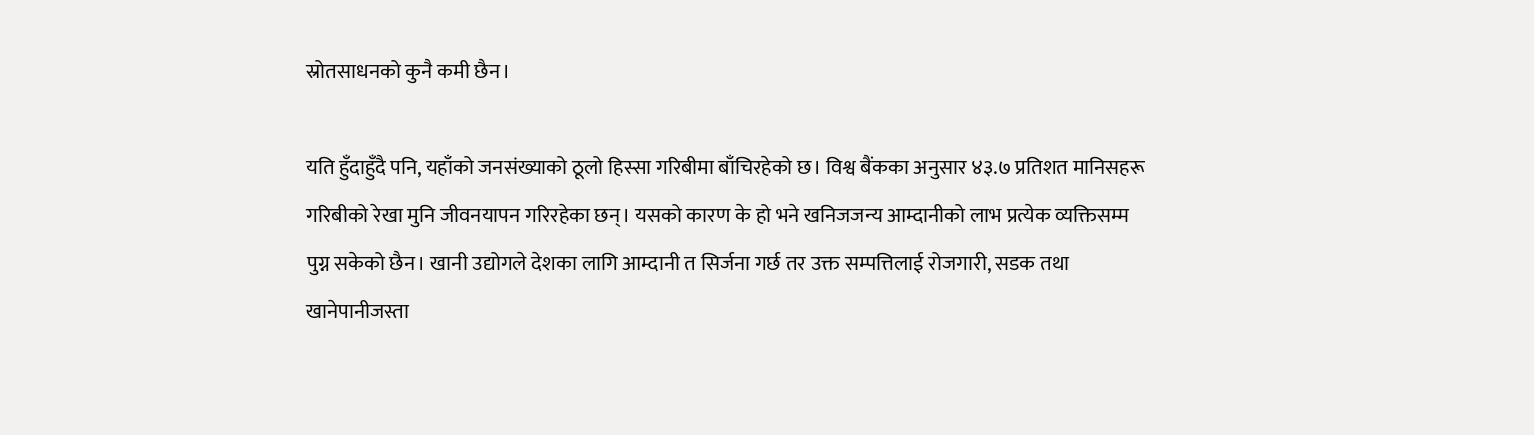स्रोतसाधनको कुनै कमी छैन।

यति हुँदाहुँदै पनि, यहाँको जनसंख्याको ठूलो हिस्सा गरिबीमा बाँचिरहेको छ। विश्व बैंकका अनुसार ४३.७ प्रतिशत मानिसहरू गरिबीको रेखा मुनि जीवनयापन गरिरहेका छन्। यसको कारण के हो भने खनिजजन्य आम्दानीको लाभ प्रत्येक व्यक्तिसम्म पुग्न सकेको छैन। खानी उद्योगले देशका लागि आम्दानी त सिर्जना गर्छ तर उक्त सम्पत्तिलाई रोजगारी, सडक तथा खानेपानीजस्ता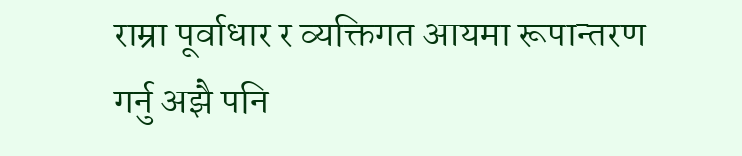राम्रा पूर्वाधार र व्यक्तिगत आयमा रूपान्तरण गर्नु अझै पनि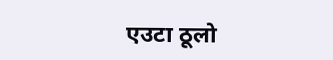एउटा ठूलो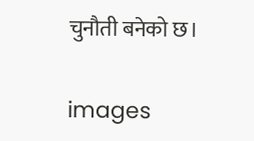चुनौती बनेको छ।

images